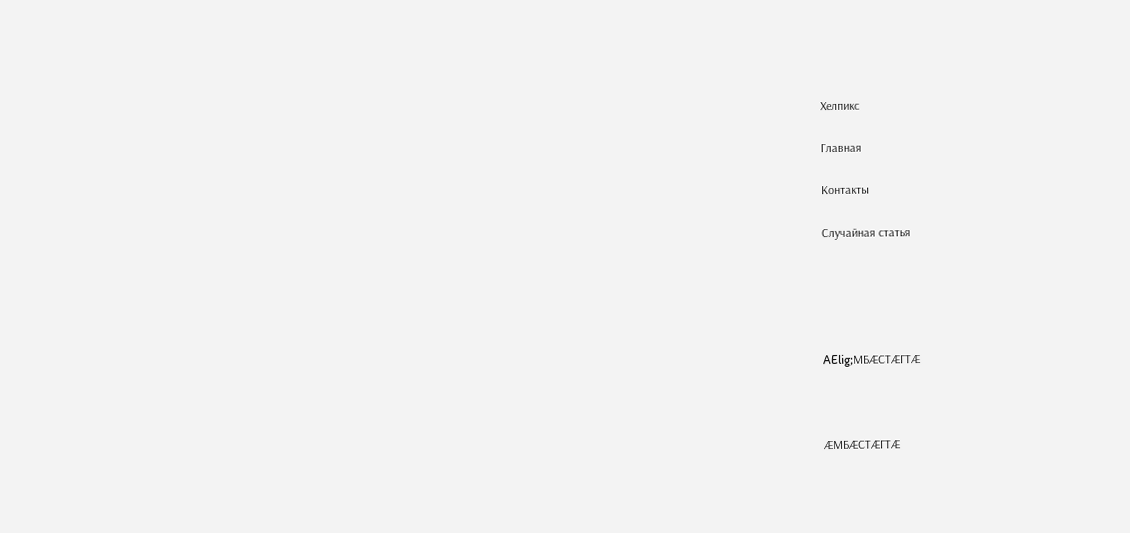Хелпикс

Главная

Контакты

Случайная статья





AElig;МБÆСТÆГТÆ



ÆМБÆСТÆГТÆ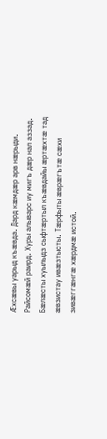Æхсæвы уарыд къæвда. Дард кæмдæр арв нæрыди. Райсомæй раирд. Хуры алыварс иу мигъ дæр нал аззад. Бæлæсты хуылыдз сыфтæртыл къæвдайы æртæхтæ тад æвзистау ивæзтысты. Тæрфыты æврæгътæ сæхи зивæггæнгæ хæрдмæ истой.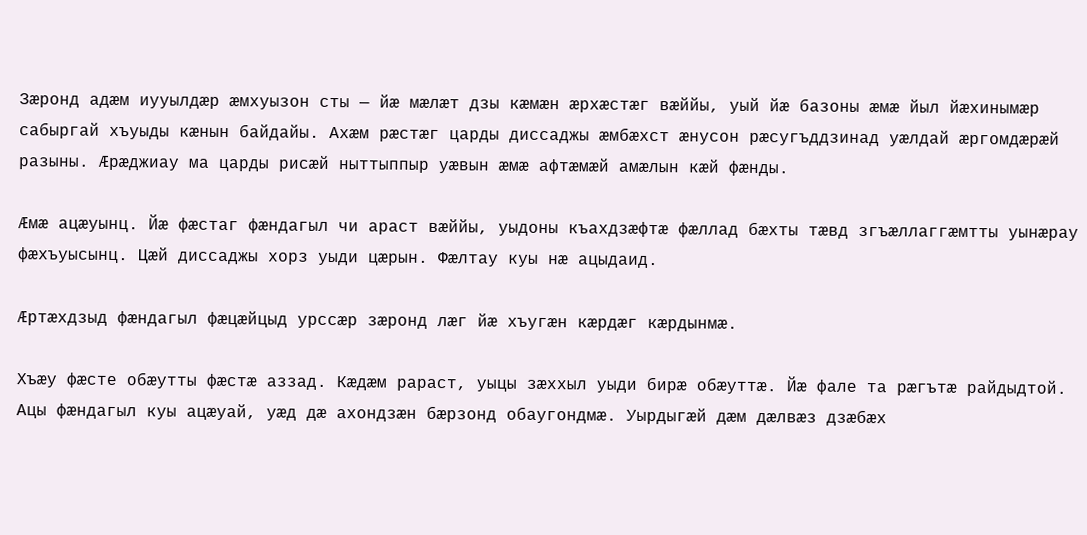Зæронд адæм иууылдæр æмхуызон сты — йæ мæлæт дзы кæмæн æрхæстæг вæййы, уый йæ базоны æмæ йыл йæхинымæр сабыргай хъуыды кæнын байдайы. Ахæм рæстæг царды диссаджы æмбæхст æнусон рæсугъддзинад уæлдай æргомдæрæй разыны. Æрæджиау ма царды рисæй ныттыппыр уæвын æмæ афтæмæй амæлын кæй фæнды.

Æмæ ацæуынц. Йæ фæстаг фæндагыл чи араст вæййы, уыдоны къахдзæфтæ фæллад бæхты тæвд згъæллаггæмтты уынæрау фæхъуысынц. Цæй диссаджы хорз уыди цæрын. Фæлтау куы нæ ацыдаид.

Æртæхдзыд фæндагыл фæцæйцыд урссæр зæронд лæг йæ хъугæн кæрдæг кæрдынмæ.

Хъæу фæсте обæутты фæстæ аззад. Кæдæм рараст, уыцы зæххыл уыди бирæ обæуттæ. Йæ фале та рæгътæ райдыдтой. Ацы фæндагыл куы ацæуай, уæд дæ ахондзæн бæрзонд обаугондмæ. Уырдыгæй дæм дæлвæз дзæбæх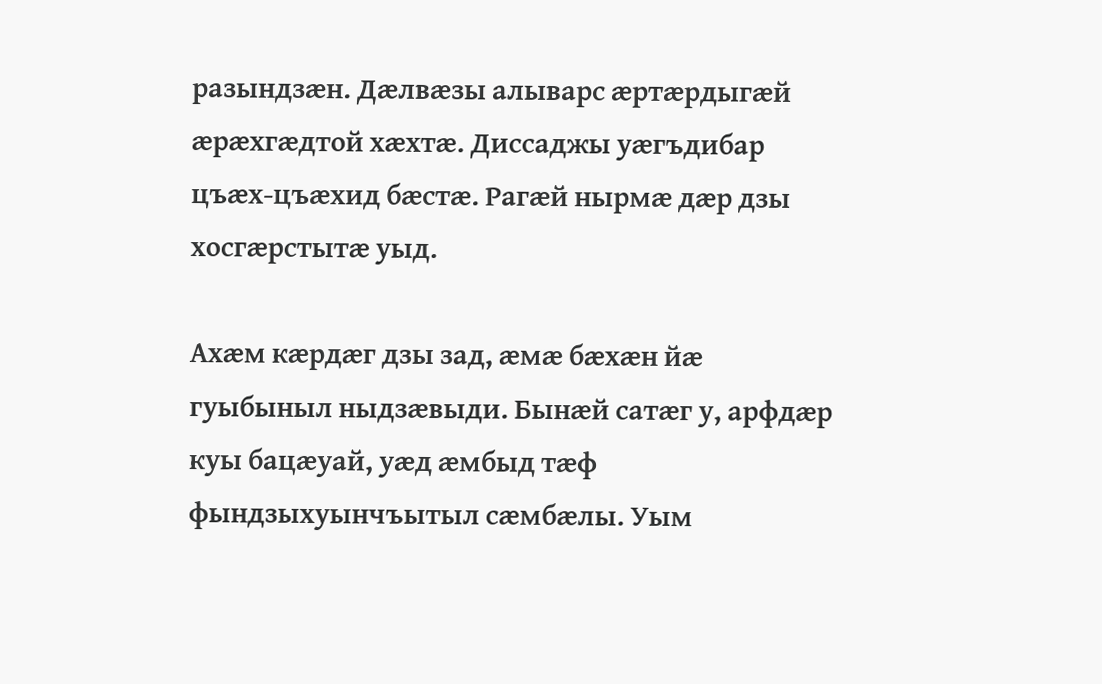разындзæн. Дæлвæзы алыварс æртæрдыгæй æрæхгæдтой хæхтæ. Диссаджы уæгъдибар цъæх-цъæхид бæстæ. Рагæй нырмæ дæр дзы хосгæрстытæ уыд.

Ахæм кæрдæг дзы зад, æмæ бæхæн йæ гуыбыныл ныдзæвыди. Бынæй сатæг у, арфдæр куы бацæуай, уæд æмбыд тæф фындзыхуынчъытыл сæмбæлы. Уым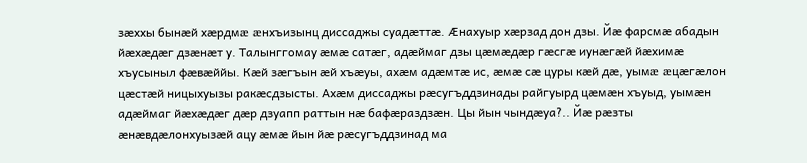зæххы бынæй хæрдмæ æнхъизынц диссаджы суадæттæ. Æнахуыр хæрзад дон дзы. Йæ фарсмæ абадын йæхæдæг дзæнæт у. Талынггомау æмæ сатæг, адæймаг дзы цæмæдæр гæсгæ иунæгæй йæхимæ хъусыныл фæвæййы. Кæй зæгъын æй хъæуы, ахæм адæмтæ ис, æмæ сæ цуры кæй дæ, уымæ æцæгæлон цæстæй ницыхуызы ракæсдзысты. Ахæм диссаджы рæсугъддзинады райгуырд цæмæн хъуыд, уымæн адæймаг йæхæдæг дæр дзуапп раттын нæ бафæраздзæн. Цы йын чындæуа?.. Йæ рæзты æнæвдæлонхуызæй ацу æмæ йын йæ рæсугъддзинад ма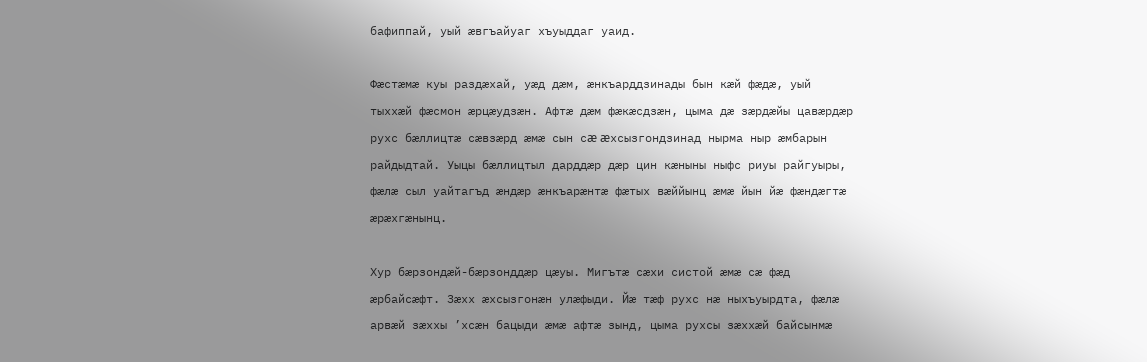бафиппай, уый æвгъайуаг хъуыддаг уаид.

Фæстæмæ куы раздæхай, уæд дæм, æнкъарддзинады бын кæй фæдæ, уый тыххæй фæсмон æрцæудзæн. Афтæ дæм фæкæсдзæн, цыма дæ зæрдæйы цавæрдæр рухс бæллицтæ сæвзæрд æмæ сын сæ æхсызгондзинад нырма ныр æмбарын райдыдтай. Уыцы бæллицтыл дарддæр дæр цин кæныны ныфс риуы райгуыры, фæлæ сыл уайтагъд æндæр æнкъарæнтæ фæтых вæййынц æмæ йын йæ фæндæгтæ æрæхгæнынц.

Хур бæрзондæй-бæрзонддæр цæуы. Мигътæ сæхи систой æмæ сæ фæд æрбайсæфт. Зæхх æхсызгонæн улæфыди. Йæ тæф рухс нæ ныхъуырдта, фæлæ арвæй зæххы ’хсæн бацыди æмæ афтæ зынд, цыма рухсы зæххæй байсынмæ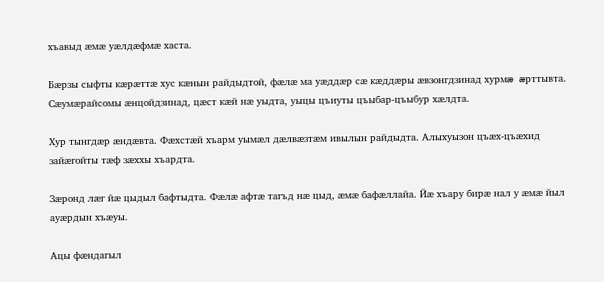хъавыд æмæ уæлдæфмæ хаста.

Бæрзы сыфты кæрæттæ хус кæнын райдыдтой, фæлæ ма уæддæр сæ кæддæры æвзонгдзинад хурмæ æрттывта. Сæумæрайсомы æнцойдзинад, цæст кæй нæ уыдта, уыцы цъиуты цъыбар-цъыбур хæлдта.

Хур тынгдæр æндæвта. Фæхстæй хъарм уымæл дæлвæзтæм ивылын райдыдта. Алыхуызон цъæх-цъæхид зайæгойты тæф зæххы хъардта.

Зæронд лæг йæ цыдыл бафтыдта. Фæлæ афтæ тагъд нæ цыд, æмæ бафæллайа. Йæ хъару бирæ нал у æмæ йыл ауæрдын хъæуы.

Ацы фæндагыл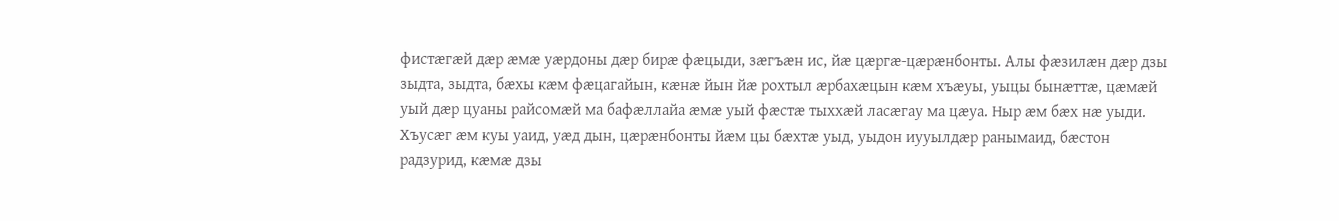фистæгæй дæр æмæ уæрдоны дæр бирæ фæцыди, зæгъæн ис, йæ цæргæ-цæрæнбонты. Алы фæзилæн дæр дзы зыдта, зыдта, бæхы кæм фæцагайын, кæнæ йын йæ рохтыл æрбахæцын кæм хъæуы, уыцы бынæттæ, цæмæй уый дæр цуаны райсомæй ма бафæллайа æмæ уый фæстæ тыххæй ласæгау ма цæуа. Ныр æм бæх нæ уыди. Хъусæг æм куы уаид, уæд дын, цæрæнбонты йæм цы бæхтæ уыд, уыдон иууылдæр ранымаид, бæстон радзурид, кæмæ дзы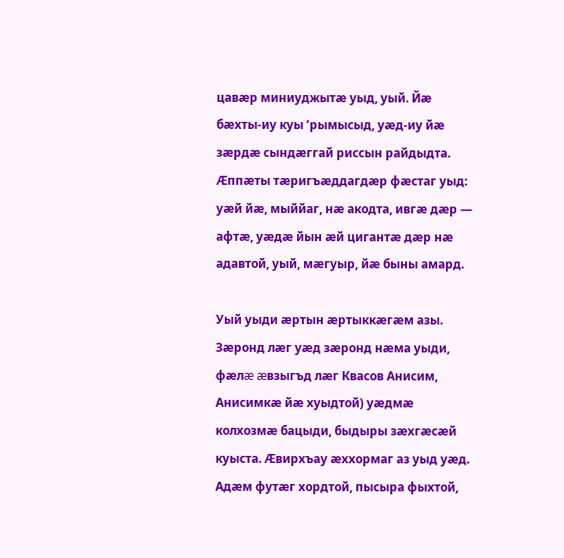цавæр миниуджытæ уыд, уый. Йæ бæхты-иу куы ’рымысыд, уæд-иу йæ зæрдæ сындæггай риссын райдыдта. Æппæты тæригъæддагдæр фæстаг уыд: уæй йæ, мыййаг, нæ акодта, ивгæ дæр — афтæ, уæдæ йын æй цигантæ дæр нæ адавтой, уый, мæгуыр, йæ быны амард.

Уый уыди æртын æртыккæгæм азы. Зæронд лæг уæд зæронд нæма уыди, фæлæ æвзыгъд лæг Квасов Анисим, Анисимкæ йæ хуыдтой) уæдмæ колхозмæ бацыди, быдыры зæхгæсæй куыста. Æвирхъау æххормаг аз уыд уæд. Адæм футæг хордтой, пысыра фыхтой,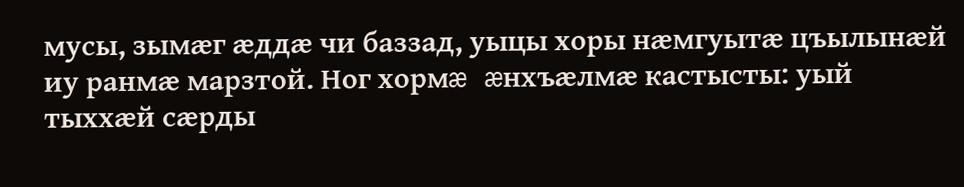мусы, зымæг æддæ чи баззад, уыцы хоры нæмгуытæ цъылынæй иу ранмæ марзтой. Ног хормæ æнхъæлмæ кастысты: уый тыххæй сæрды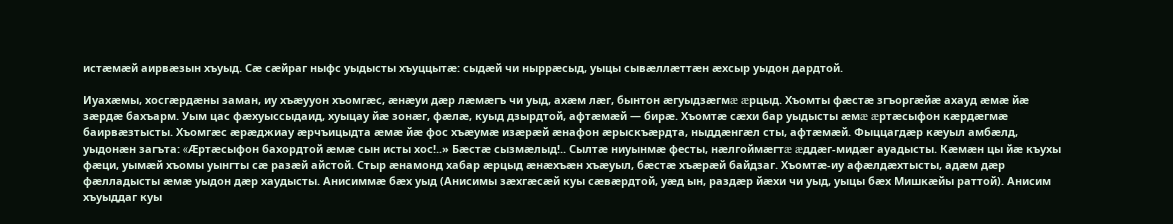истæмæй аирвæзын хъуыд. Сæ сæйраг ныфс уыдысты хъуццытæ: сыдæй чи ныррæсыд, уыцы сывæллæттæн æхсыр уыдон дардтой.

Иуахæмы, хосгæрдæны заман, иу хъæууон хъомгæс, æнæуи дæр лæмæгъ чи уыд, ахæм лæг, бынтон æгуыдзæгмæ æрцыд. Хъомты фæстæ згъоргæйæ ахауд æмæ йæ зæрдæ бахъарм. Уым цас фæхуыссыдаид, хуыцау йæ зонæг, фæлæ, куыд дзырдтой, афтæмæй — бирæ. Хъомтæ сæхи бар уыдысты æмæ æртæсыфон кæрдæгмæ баирвæзтысты. Хъомгæс æрæджиау æрчъицыдта æмæ йæ фос хъæумæ изæрæй æнафон æрыскъæрдта, ныддæнгæл сты, афтæмæй. Фыццагдæр кæуыл амбæлд, уыдонæн загъта: «Æртæсыфон бахордтой æмæ сын исты хос!..» Бæстæ сызмæлыд!.. Сылтæ ниуынмæ фесты, нæлгоймæгтæ æддæг-мидæг ауадысты. Кæмæн цы йæ къухы фæци, уымæй хъомы уынгты сæ разæй айстой. Стыр æнамонд хабар æрцыд æнæхъæн хъæуыл, бæстæ хъæрæй байдзаг. Хъомтæ-иу афæлдæхтысты, адæм дæр фæлладысты æмæ уыдон дæр хаудысты. Анисиммæ бæх уыд (Анисимы зæхгæсæй куы сæвæрдтой, уæд ын, раздæр йæхи чи уыд, уыцы бæх Мишкæйы раттой). Анисим хъуыддаг куы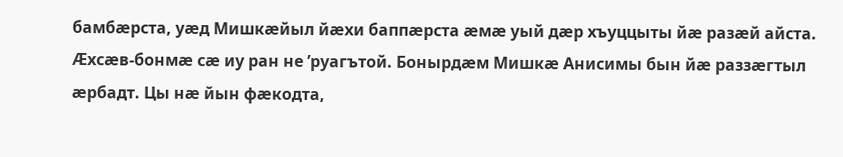бамбæрста, уæд Мишкæйыл йæхи баппæрста æмæ уый дæр хъуццыты йæ разæй айста. Æхсæв-бонмæ сæ иу ран не ’руагътой. Бонырдæм Мишкæ Анисимы бын йæ раззæгтыл æрбадт. Цы нæ йын фæкодта,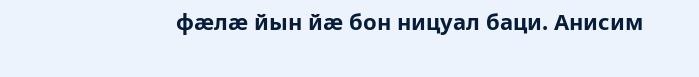фæлæ йын йæ бон ницуал баци. Анисим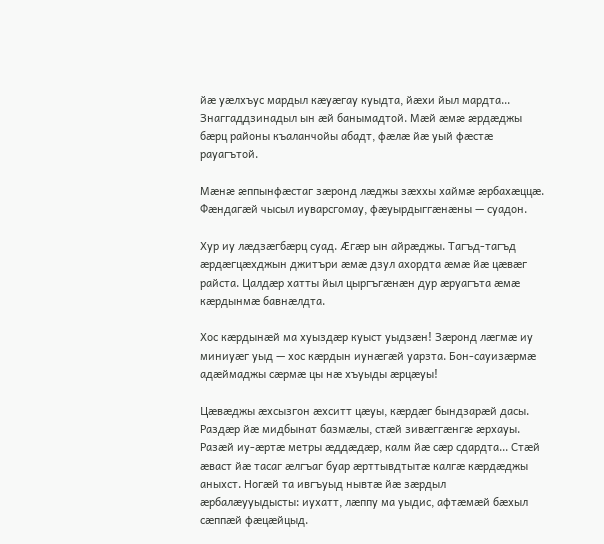йæ уæлхъус мардыл кæуæгау куыдта, йæхи йыл мардта... Знаггаддзинадыл ын æй банымадтой. Мæй æмæ æрдæджы бæрц районы къаланчойы абадт, фæлæ йæ уый фæстæ рауагътой.

Мæнæ æппынфæстаг зæронд лæджы зæххы хаймæ æрбахæццæ. Фæндагæй чысыл иуварсгомау, фæуырдыггæнæны — суадон.

Хур иу лæдзæгбæрц суад. Æгæр ын айрæджы. Тагъд-тагъд æрдæгцæхджын джитъри æмæ дзул ахордта æмæ йæ цæвæг райста. Цалдæр хатты йыл цыргъгæнæн дур æруагъта æмæ кæрдынмæ бавнæлдта.

Хос кæрдынæй ма хуыздæр куыст уыдзæн! Зæронд лæгмæ иу миниуæг уыд — хос кæрдын иунæгæй уарзта. Бон-сауизæрмæ адæймаджы сæрмæ цы нæ хъуыды æрцæуы!

Цæвæджы æхсызгон æхситт цæуы, кæрдæг бындзарæй дасы. Раздæр йæ мидбынат базмæлы, стæй зивæггæнгæ æрхауы. Разæй иу-æртæ метры æддæдæр, калм йæ сæр сдардта... Стæй æваст йæ тасаг æлгъаг буар æрттывдтытæ калгæ кæрдæджы аныхст. Ногæй та ивгъуыд нывтæ йæ зæрдыл æрбалæууыдысты: иухатт, лæппу ма уыдис, афтæмæй бæхыл сæппæй фæцæйцыд.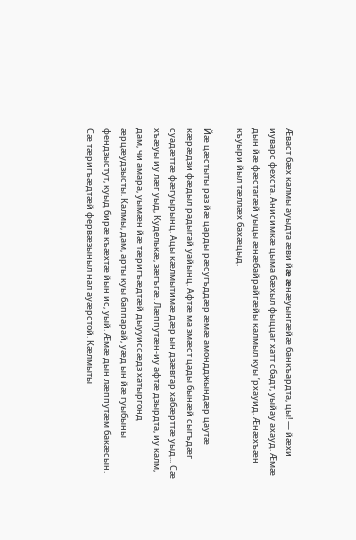Æваст бæх калмы ауыдта æви йæ æнæуынгæйæ банкъардта, цы! — йæхи иуварс фехста. Анисимкæ цыма бæхыл фыццаг хатт сбадт, уыйау ахауд. Æмæ дын йæ фæстагæй уыцы æнæбайрайгæйы калмыл куы ’рхауид. Æнæхъæн къуыри йыл тæллæх бахæцыд.

Йæ цæстыты раз йæ царды рæсугъддæр æмæ амондджындæр цаутæ кæрæдзи фæдыл радыгай уайынц. Афтæ ма змæст цады бынæй сыгъдæг суадæттæ фæгуырынц. Ацы кæлмытимæ дæр ын дзæвгар хабæрттæ уыд... Сæ хъæуы иу лæг уыд, Куделькæ, зæгъгæ. Лæппутæн-иу афтæ дзырдта, иу калм, дам, чи амара, уымæн йæ тæригъæдтæй дыууиссæдз хатыргонд æрцæудзысты. Калмы, дам, арты куы баппарай, уæд ын йæ гуыбыны фендзыстут, куыд бирæ къæхтæ йын ис, уый. Æмæ дын лæппутæм бакæсын. Сæ тæригъæдтæй фервæзыныл нал ауæрстой. Кæлмыты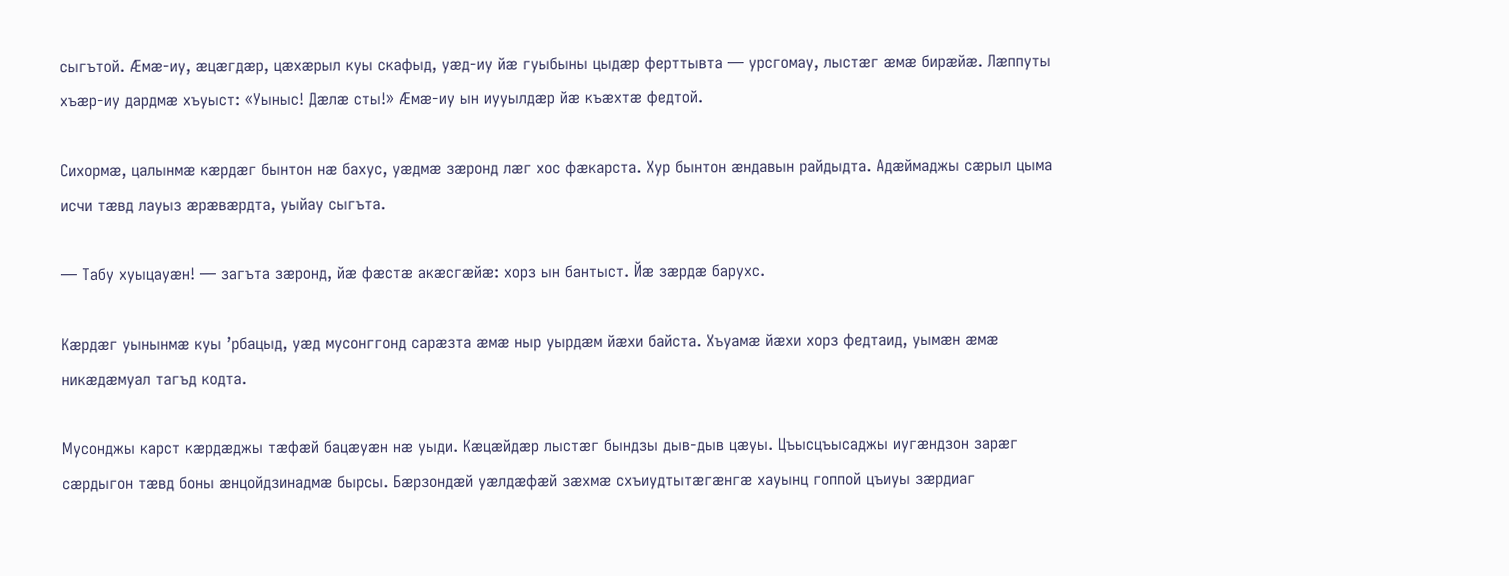сыгътой. Æмæ-иу, æцæгдæр, цæхæрыл куы скафыд, уæд-иу йæ гуыбыны цыдæр ферттывта — урсгомау, лыстæг æмæ бирæйæ. Лæппуты хъæр-иу дардмæ хъуыст: «Уыныс! Дæлæ сты!» Æмæ-иу ын иууылдæр йæ къæхтæ федтой.

Сихормæ, цалынмæ кæрдæг бынтон нæ бахус, уæдмæ зæронд лæг хос фæкарста. Хур бынтон æндавын райдыдта. Адæймаджы сæрыл цыма исчи тæвд лауыз æрæвæрдта, уыйау сыгъта.

— Табу хуыцауæн! — загъта зæронд, йæ фæстæ акæсгæйæ: хорз ын бантыст. Йæ зæрдæ барухс.

Кæрдæг уынынмæ куы ’рбацыд, уæд мусонггонд сарæзта æмæ ныр уырдæм йæхи байста. Хъуамæ йæхи хорз федтаид, уымæн æмæ никæдæмуал тагъд кодта.

Мусонджы карст кæрдæджы тæфæй бацæуæн нæ уыди. Кæцæйдæр лыстæг бындзы дыв-дыв цæуы. Цъысцъысаджы иугæндзон зарæг сæрдыгон тæвд боны æнцойдзинадмæ бырсы. Бæрзондæй уæлдæфæй зæхмæ схъиудтытæгæнгæ хауынц гоппой цъиуы зæрдиаг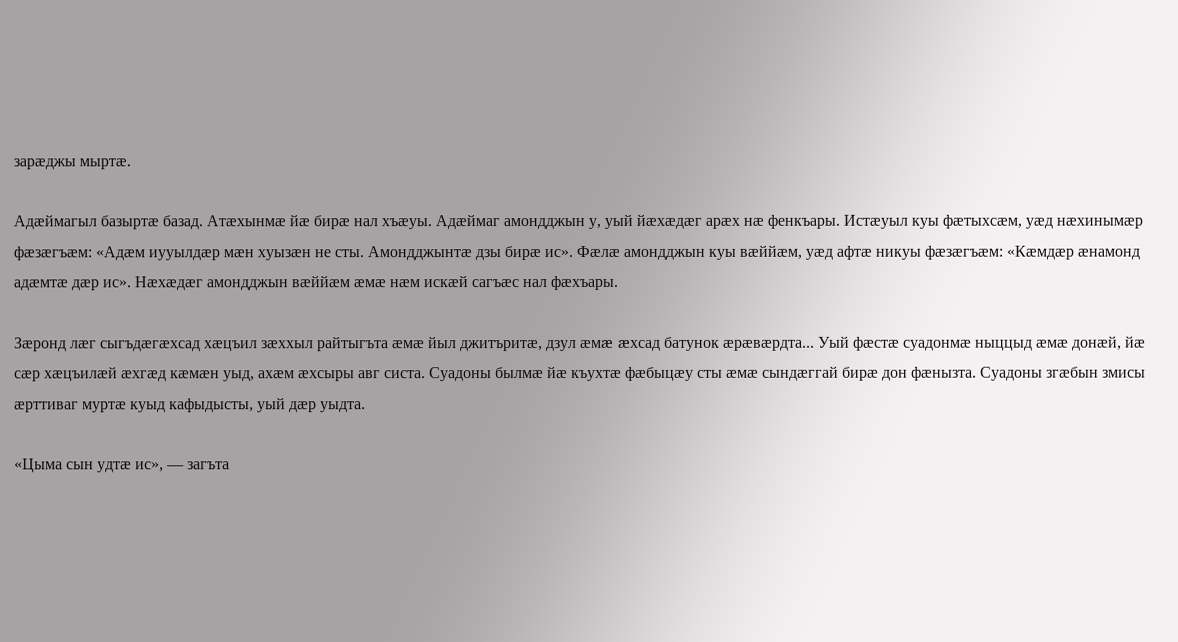зарæджы мыртæ.

Адæймагыл базыртæ базад. Атæхынмæ йæ бирæ нал хъæуы. Адæймаг амондджын у, уый йæхæдæг арæх нæ фенкъары. Истæуыл куы фæтыхсæм, уæд нæхинымæр фæзæгъæм: «Адæм иууылдæр мæн хуызæн не сты. Амондджынтæ дзы бирæ ис». Фæлæ амондджын куы вæййæм, уæд афтæ никуы фæзæгъæм: «Кæмдæр æнамонд адæмтæ дæр ис». Нæхæдæг амондджын вæййæм æмæ нæм искæй сагъæс нал фæхъары.

Зæронд лæг сыгъдæгæхсад хæцъил зæххыл райтыгъта æмæ йыл джитъритæ, дзул æмæ æхсад батунок æрæвæрдта... Уый фæстæ суадонмæ ныццыд æмæ донæй, йæ сæр хæцъилæй æхгæд кæмæн уыд, ахæм æхсыры авг систа. Суадоны былмæ йæ къухтæ фæбыцæу сты æмæ сындæггай бирæ дон фæнызта. Суадоны згæбын змисы æрттиваг муртæ куыд кафыдысты, уый дæр уыдта.

«Цыма сын удтæ ис», — загъта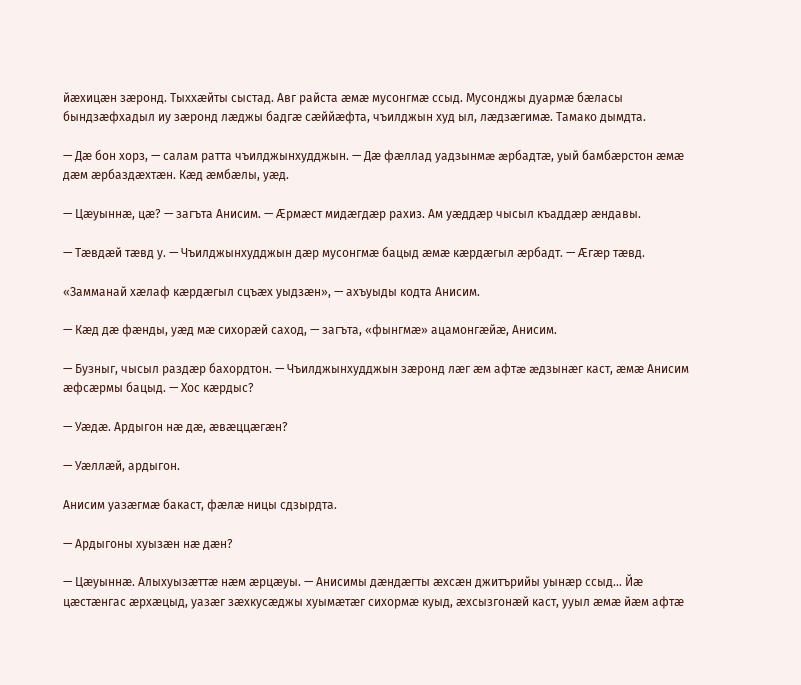йæхицæн зæронд. Тыххæйты сыстад. Авг райста æмæ мусонгмæ ссыд. Мусонджы дуармæ бæласы бындзæфхадыл иу зæронд лæджы бадгæ сæййæфта, чъилджын худ ыл, лæдзæгимæ. Тамако дымдта.

— Дæ бон хорз, — салам ратта чъилджынхудджын. — Дæ фæллад уадзынмæ æрбадтæ, уый бамбæрстон æмæ дæм æрбаздæхтæн. Кæд æмбæлы, уæд.

— Цæуыннæ, цæ? — загъта Анисим. — Æрмæст мидæгдæр рахиз. Ам уæддæр чысыл къаддæр æндавы.

— Тæвдæй тæвд у. — Чъилджынхудджын дæр мусонгмæ бацыд æмæ кæрдæгыл æрбадт. — Æгæр тæвд.

«Замманай хæлаф кæрдæгыл сцъæх уыдзæн», — ахъуыды кодта Анисим.

— Кæд дæ фæнды, уæд мæ сихорæй саход, — загъта, «фынгмæ» ацамонгæйæ, Анисим.

— Бузныг, чысыл раздæр бахордтон. — Чъилджынхудджын зæронд лæг æм афтæ æдзынæг каст, æмæ Анисим æфсæрмы бацыд. — Хос кæрдыс?

— Уæдæ. Ардыгон нæ дæ, æвæццæгæн?

— Уæллæй, ардыгон.

Анисим уазæгмæ бакаст, фæлæ ницы сдзырдта.

— Ардыгоны хуызæн нæ дæн?

— Цæуыннæ. Алыхуызæттæ нæм æрцæуы. — Анисимы дæндæгты æхсæн джитърийы уынæр ссыд... Йæ цæстæнгас æрхæцыд, уазæг зæхкусæджы хуымæтæг сихормæ куыд, æхсызгонæй каст, ууыл æмæ йæм афтæ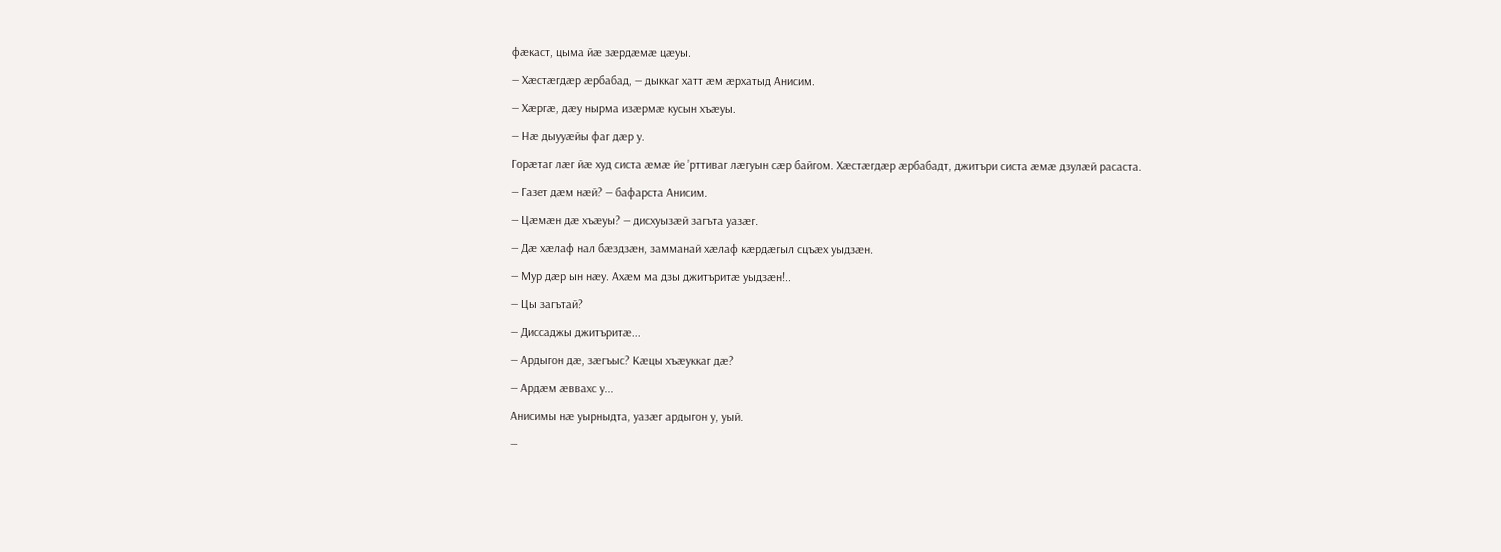фæкаст, цыма йæ зæрдæмæ цæуы.

— Хæстæгдæр æрбабад, — дыккаг хатт æм æрхатыд Анисим.

— Хæргæ, дæу нырма изæрмæ кусын хъæуы.

— Нæ дыууæйы фаг дæр у.

Горæтаг лæг йæ худ систа æмæ йе ’рттиваг лæгуын сæр байгом. Хæстæгдæр æрбабадт, джитъри систа æмæ дзулæй расаста.

— Газет дæм нæй? — бафарста Анисим.

— Цæмæн дæ хъæуы? — дисхуызæй загъта уазæг.

— Дæ хæлаф нал бæздзæн, замманай хæлаф кæрдæгыл сцъæх уыдзæн.

— Мур дæр ын нæу. Ахæм ма дзы джитъритæ уыдзæн!..

— Цы загътай?

— Диссаджы джитъритæ...

— Ардыгон дæ, зæгъыс? Кæцы хъæуккаг дæ?

— Ардæм æввахс у...

Анисимы нæ уырныдта, уазæг ардыгон у, уый.

—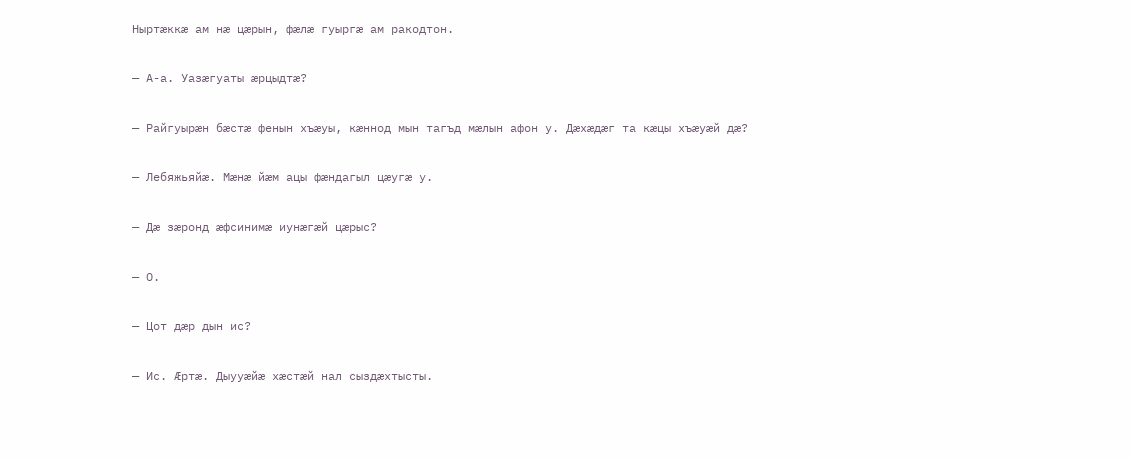Ныртæккæ ам нæ цæрын, фæлæ гуыргæ ам ракодтон.

— А-а. Уазæгуаты æрцыдтæ?

— Райгуырæн бæстæ фенын хъæуы, кæннод мын тагъд мæлын афон у. Дæхæдæг та кæцы хъæуæй дæ?

— Лебяжьяйæ. Мæнæ йæм ацы фæндагыл цæугæ у.

— Дæ зæронд æфсинимæ иунæгæй цæрыс?

— О.

— Цот дæр дын ис?

— Ис. Æртæ. Дыууæйæ хæстæй нал сыздæхтысты.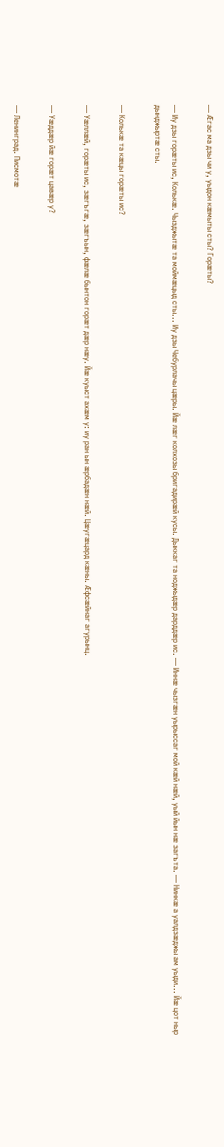— Æгас ма дзы чи у, уыдон кæмыты сты? Горæты?

— Иу дзы горæты ис, Колькæ. Чызджытæ та моймæцыд сты... Иу дзы Чебурлачы цæры. Йæ лæг колхозы бригадирæй кусы. Дыккаг та ноджыдæр дарддæр ис. — Иннæ чызгæн уырыссаг мой кæй нæй, уый йын нæ загъта. — Нинкæ а уалдзæджы ам уыди... Йæ цот ныр дынджыртæ сты.

— Колькæ та кæцы горæты ис?

— Уæллæй, горæты ис, зæгъгæ, зæгъын, фæлæ бынтон горæт дæр нæу. Йæ куыст ахæм у: иу ран ын æрбадæн нæй. Цæугæцард кæны. Æфсæйнаг агурынц.

— Уæддæр йæ горæт цавæр у?

— Ленинград. Писмотæ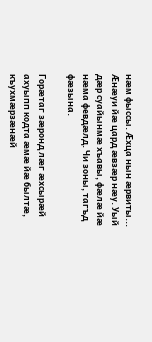нæм фыссы. Æхца нын æрвиты... Æнæуи йæ цард æвзæр нæу. Уый дæр суайынмæ хъавы, фæлæ йæ нæма февдæлд. Чи зоны, тагъд фæзына.

Горæтаг зæронд лæг æхсырæй ахуыпп кодта æмæ йæ былтæ, къухмæрзæнæй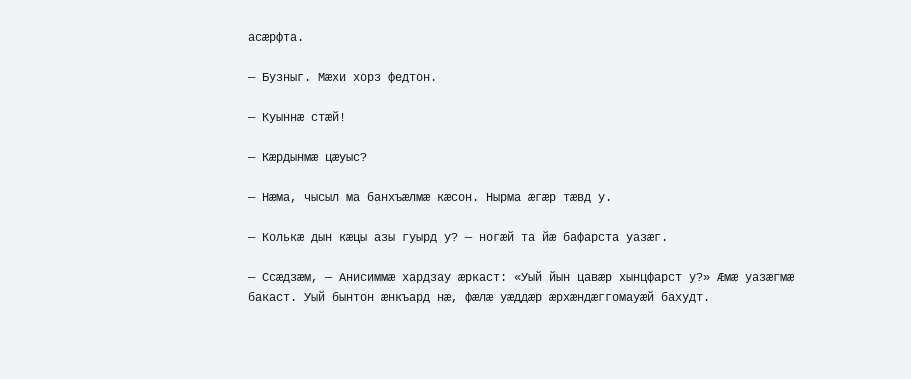асæрфта.

— Бузныг. Мæхи хорз федтон.

— Куыннæ стæй!

— Кæрдынмæ цæуыс?

— Нæма, чысыл ма банхъæлмæ кæсон. Нырма æгæр тæвд у.

— Колькæ дын кæцы азы гуырд у? — ногæй та йæ бафарста уазæг.

— Ссæдзæм, — Анисиммæ хардзау æркаст: «Уый йын цавæр хынцфарст у?» Æмæ уазæгмæ бакаст. Уый бынтон æнкъард нæ, фæлæ уæддæр æрхæндæггомауæй бахудт.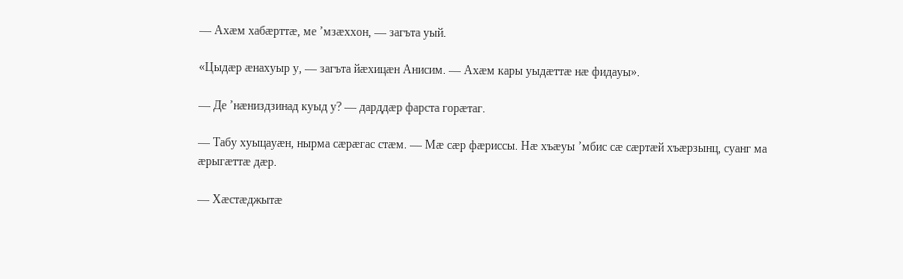— Ахæм хабæрттæ, ме ’мзæххон, — загъта уый.

«Цыдæр æнахуыр у, — загъта йæхицæн Анисим. — Ахæм кары уыдæттæ нæ фидауы».

— Де ’нæниздзинад куыд у? — дарддæр фарста горæтаг.

— Табу хуыцауæн, нырма сæрæгас стæм. — Мæ сæр фæриссы. Нæ хъæуы ’мбис сæ сæртæй хъæрзынц, суанг ма æрыгæттæ дæр.

— Хæстæджытæ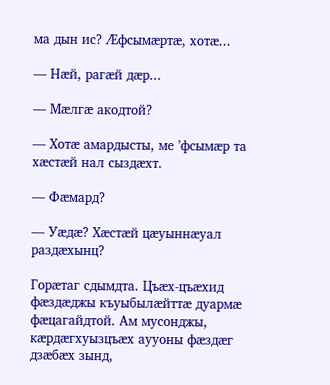ма дын ис? Æфсымæртæ, хотæ...

— Нæй, рагæй дæр...

— Мæлгæ акодтой?

— Хотæ амардысты, ме ’фсымæр та хæстæй нал сыздæхт.

— Фæмард?

— Уæдæ? Хæстæй цæуыннæуал раздæхынц?

Горæтаг сдымдта. Цъæх-цъæхид фæздæджы къуыбылæйттæ дуармæ фæцагайдтой. Ам мусонджы, кæрдæгхуызцъæх аууоны фæздæг дзæбæх зынд,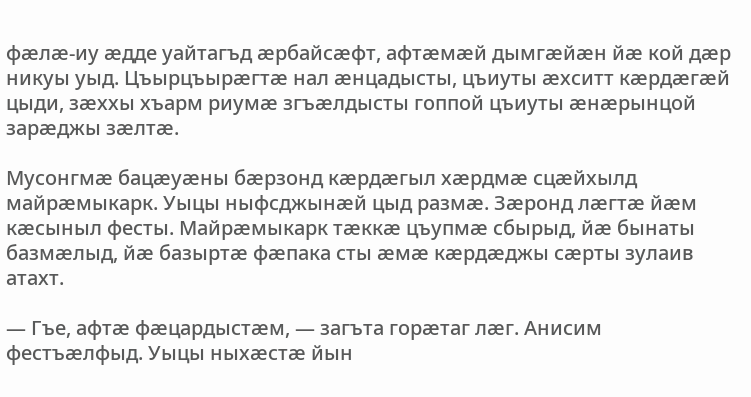фæлæ-иу æдде уайтагъд æрбайсæфт, афтæмæй дымгæйæн йæ кой дæр никуы уыд. Цъырцъырæгтæ нал æнцадысты, цъиуты æхситт кæрдæгæй цыди, зæххы хъарм риумæ згъæлдысты гоппой цъиуты æнæрынцой зарæджы зæлтæ.

Мусонгмæ бацæуæны бæрзонд кæрдæгыл хæрдмæ сцæйхылд майрæмыкарк. Уыцы ныфсджынæй цыд размæ. Зæронд лæгтæ йæм кæсыныл фесты. Майрæмыкарк тæккæ цъупмæ сбырыд, йæ бынаты базмæлыд, йæ базыртæ фæпака сты æмæ кæрдæджы сæрты зулаив атахт.

— Гъе, афтæ фæцардыстæм, — загъта горæтаг лæг. Анисим фестъæлфыд. Уыцы ныхæстæ йын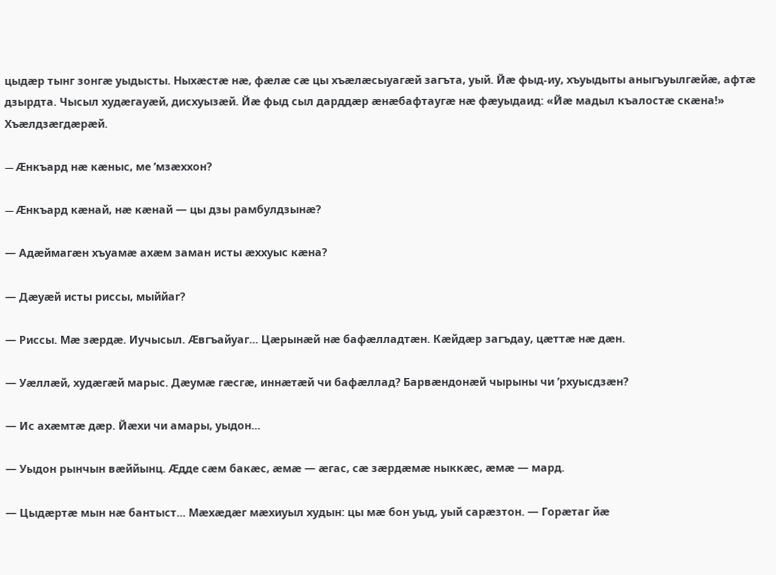цыдæр тынг зонгæ уыдысты. Ныхæстæ нæ, фæлæ сæ цы хъæлæсыуагæй загъта, уый. Йæ фыд-иу, хъуыдыты аныгъуылгæйæ, афтæ дзырдта. Чысыл худæгауæй, дисхуызæй. Йæ фыд сыл дарддæр æнæбафтаугæ нæ фæуыдаид: «Йæ мадыл къалостæ скæна!» Хъæлдзæгдæрæй.

— Æнкъард нæ кæныс, ме ’мзæххон?

— Æнкъард кæнай, нæ кæнай — цы дзы рамбулдзынæ?

— Адæймагæн хъуамæ ахæм заман исты æххуыс кæна?

— Дæуæй исты риссы, мыййаг?

— Риссы. Мæ зæрдæ. Иучысыл. Æвгъайуаг... Цæрынæй нæ бафæлладтæн. Кæйдæр загъдау, цæттæ нæ дæн.

— Уæллæй, худæгæй марыс. Дæумæ гæсгæ, иннæтæй чи бафæллад? Барвæндонæй чырыны чи ’рхуысдзæн?

— Ис ахæмтæ дæр. Йæхи чи амары, уыдон...

— Уыдон рынчын вæййынц. Æдде сæм бакæс, æмæ — æгас, сæ зæрдæмæ ныккæс, æмæ — мард.

— Цыдæртæ мын нæ бантыст... Мæхæдæг мæхиуыл худын: цы мæ бон уыд, уый сарæзтон. — Горæтаг йæ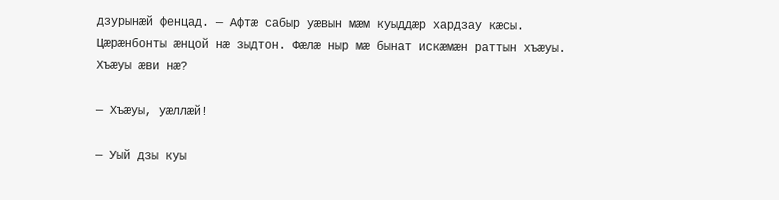дзурынæй фенцад. — Афтæ сабыр уæвын мæм куыддæр хардзау кæсы. Цæрæнбонты æнцой нæ зыдтон. Фæлæ ныр мæ бынат искæмæн раттын хъæуы. Хъæуы æви нæ?

— Хъæуы, уæллæй!

— Уый дзы куы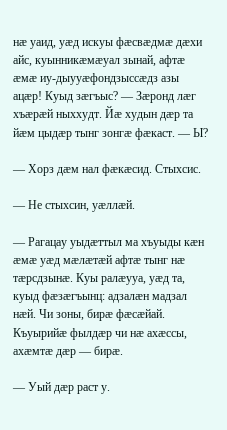нæ уаид, уæд искуы фæсвæдмæ дæхи айс, куынникæмæуал зынай, афтæ æмæ иу-дыууæфондзыссæдз азы ацæр! Куыд зæгъыс? — Зæронд лæг хъæрæй ныххудт. Йæ худын дæр та йæм цыдæр тынг зонгæ фæкаст. — Ы?

— Хорз дæм нал фæкæсид. Стыхсис.

— Не стыхсин, уæллæй.

— Рагацау уыдæттыл ма хъуыды кæн æмæ уæд мæлæтæй афтæ тынг нæ тæрсдзынæ. Куы ралæууа, уæд та, куыд фæзæгъынц: адзалæн мадзал нæй. Чи зоны, бирæ фæсæйай. Къуырийæ фылдæр чи нæ ахæссы, ахæмтæ дæр — бирæ.

— Уый дæр раст у.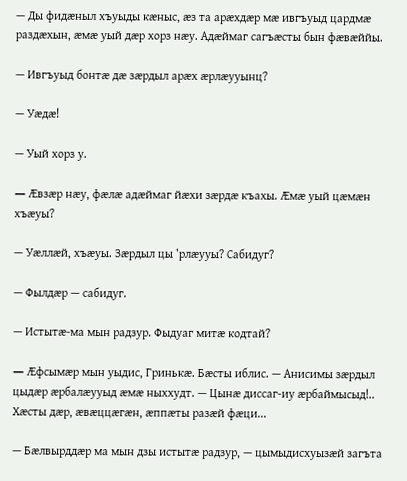— Ды фидæныл хъуыды кæныс, æз та арæхдæр мæ ивгъуыд цардмæ раздæхын, æмæ уый дæр хорз нæу. Адæймаг сагъæсты бын фæвæййы.

— Ивгъуыд бонтæ дæ зæрдыл арæх æрлæууынц?

— Уæдæ!

— Уый хорз у.

— Æвзæр нæу, фæлæ адæймаг йæхи зæрдæ къахы. Æмæ уый цæмæн хъæуы?

— Уæллæй, хъæуы. Зæрдыл цы ’рлæууы? Сабидуг?

— Фылдæр — сабидуг.

— Истытæ-ма мын радзур. Фыдуаг митæ кодтай?

— Æфсымæр мын уыдис, Гринькæ. Бæсты иблис. — Анисимы зæрдыл цыдæр æрбалæууыд æмæ ныххудт. — Цынæ диссаг-иу æрбаймысыд!.. Хæсты дæр, æвæццæгæн, æппæты разæй фæци...

— Бæлвырддæр ма мын дзы истытæ радзур, — цымыдисхуызæй загъта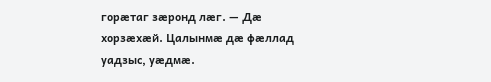горæтаг зæронд лæг. — Дæ хорзæхæй. Цалынмæ дæ фæллад уадзыс, уæдмæ.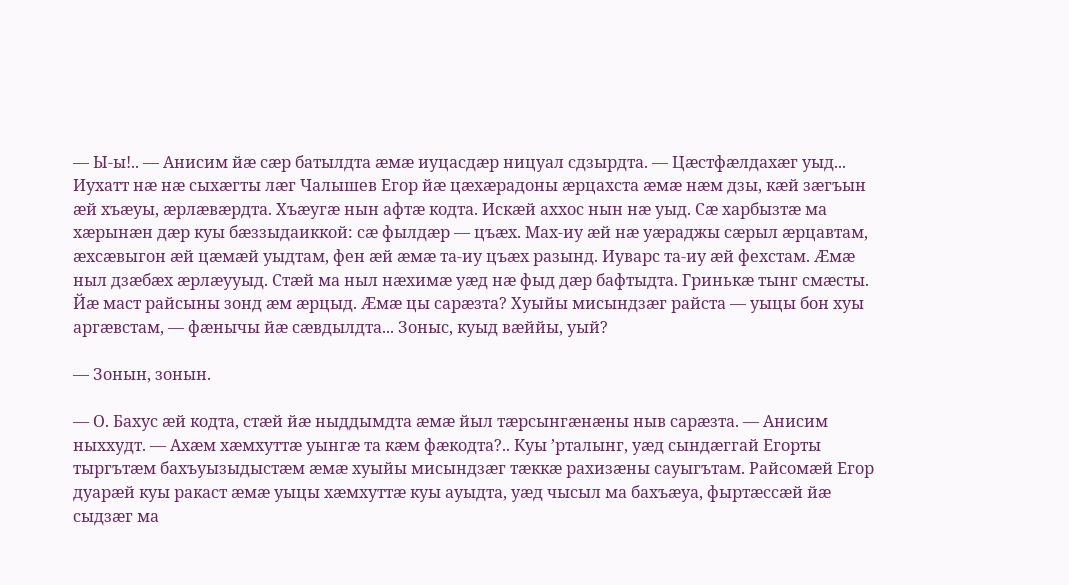— Ы-ы!.. — Анисим йæ сæр батылдта æмæ иуцасдæр ницуал сдзырдта. — Цæстфæлдахæг уыд... Иухатт нæ нæ сыхæгты лæг Чалышев Егор йæ цæхæрадоны æрцахста æмæ нæм дзы, кæй зæгъын æй хъæуы, æрлæвæрдта. Хъæугæ нын афтæ кодта. Искæй аххос нын нæ уыд. Сæ харбызтæ ма хæрынæн дæр куы бæззыдаиккой: сæ фылдæр — цъæх. Мах-иу æй нæ уæраджы сæрыл æрцавтам, æхсæвыгон æй цæмæй уыдтам, фен æй æмæ та-иу цъæх разынд. Иуварс та-иу æй фехстам. Æмæ ныл дзæбæх æрлæууыд. Стæй ма ныл нæхимæ уæд нæ фыд дæр бафтыдта. Гринькæ тынг смæсты. Йæ маст райсыны зонд æм æрцыд. Æмæ цы сарæзта? Хуыйы мисындзæг райста — уыцы бон хуы аргæвстам, — фæнычы йæ сæвдылдта... Зоныс, куыд вæййы, уый?

— Зонын, зонын.

— О. Бахус æй кодта, стæй йæ ныддымдта æмæ йыл тæрсынгæнæны ныв сарæзта. — Анисим ныххудт. — Ахæм хæмхуттæ уынгæ та кæм фæкодта?.. Куы ’рталынг, уæд сындæггай Егорты тыргътæм бахъуызыдыстæм æмæ хуыйы мисындзæг тæккæ рахизæны сауыгътам. Райсомæй Егор дуарæй куы ракаст æмæ уыцы хæмхуттæ куы ауыдта, уæд чысыл ма бахъæуа, фыртæссæй йæ сыдзæг ма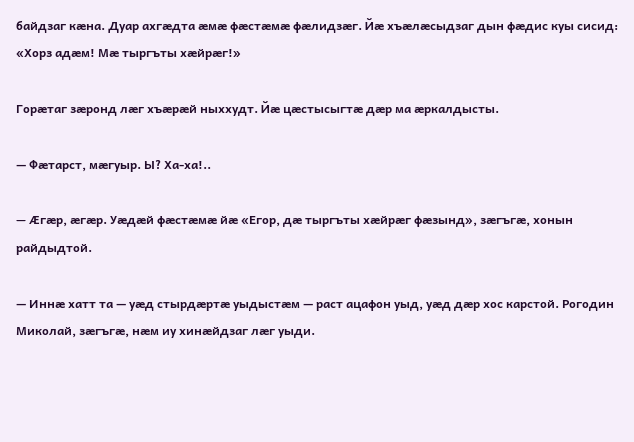байдзаг кæна. Дуар ахгæдта æмæ фæстæмæ фæлидзæг. Йæ хъæлæсыдзаг дын фæдис куы сисид: «Хорз адæм! Мæ тыргъты хæйрæг!»

Горæтаг зæронд лæг хъæрæй ныххудт. Йæ цæстысыгтæ дæр ма æркалдысты.

— Фæтарст, мæгуыр. Ы? Ха-ха!..

— Æгæр, æгæр. Уæдæй фæстæмæ йæ «Егор, дæ тыргъты хæйрæг фæзынд», зæгъгæ, хонын райдыдтой.

— Иннæ хатт та — уæд стырдæртæ уыдыстæм — раст ацафон уыд, уæд дæр хос карстой. Рогодин Миколай, зæгъгæ, нæм иу хинæйдзаг лæг уыди.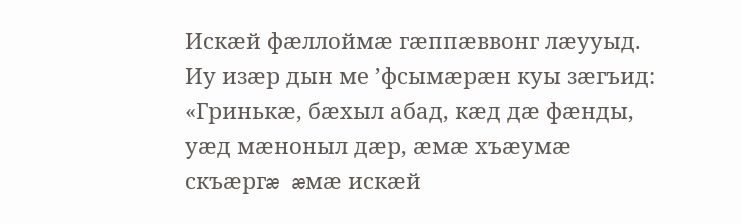Искæй фæллоймæ гæппæввонг лæууыд. Иу изæр дын ме ’фсымæрæн куы зæгъид: «Гринькæ, бæхыл абад, кæд дæ фæнды, уæд мæноныл дæр, æмæ хъæумæ скъæргæ æмæ искæй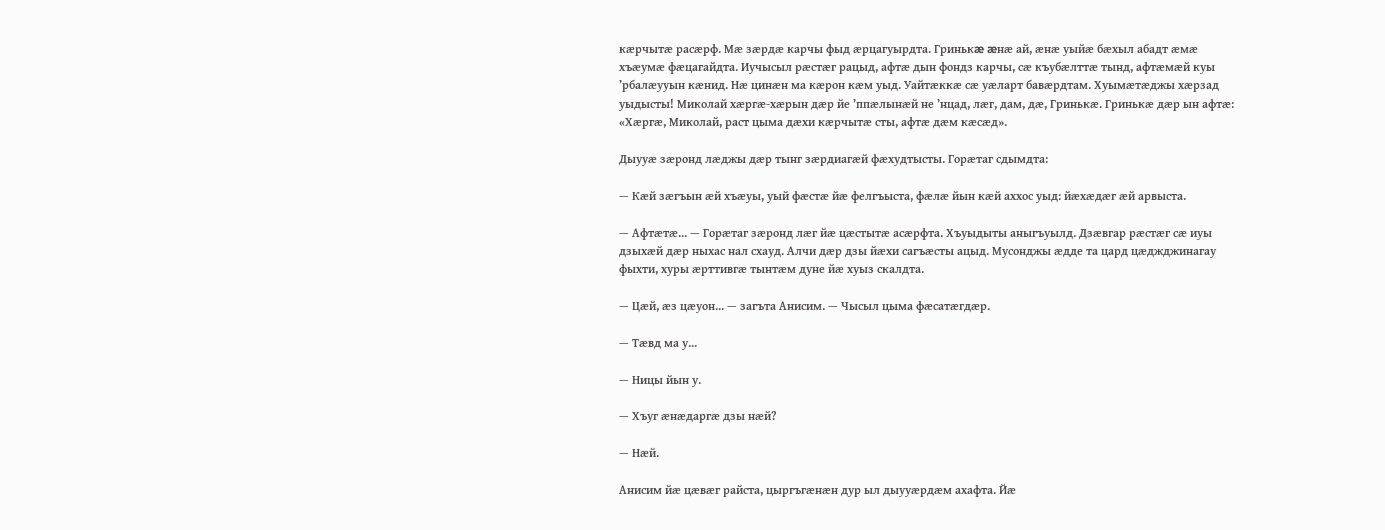кæрчытæ расæрф. Мæ зæрдæ карчы фыд æрцагуырдта. Гринькæ æнæ ай, æнæ уыйæ бæхыл абадт æмæ хъæумæ фæцагайдта. Иучысыл рæстæг рацыд, афтæ дын фондз карчы, сæ къубæлттæ тынд, афтæмæй куы ’рбалæууын кæнид. Нæ цинæн ма кæрон кæм уыд. Уайтæккæ сæ уæларт бавæрдтам. Хуымæтæджы хæрзад уыдысты! Миколай хæргæ-хæрын дæр йе ’ппæлынæй не ’нцад, лæг, дам, дæ, Гринькæ. Гринькæ дæр ын афтæ: «Хæргæ, Миколай, раст цыма дæхи кæрчытæ сты, афтæ дæм кæсæд».

Дыууæ зæронд лæджы дæр тынг зæрдиагæй фæхудтысты. Горæтаг сдымдта:

— Кæй зæгъын æй хъæуы, уый фæстæ йæ фелгъыста, фæлæ йын кæй аххос уыд: йæхæдæг æй арвыста.

— Афтæтæ... — Горæтаг зæронд лæг йæ цæстытæ асæрфта. Хъуыдыты аныгъуылд. Дзæвгар рæстæг сæ иуы дзыхæй дæр ныхас нал схауд. Алчи дæр дзы йæхи сагъæсты ацыд. Мусонджы æдде та цард цæджджинагау фыхти, хуры æрттивгæ тынтæм дуне йæ хуыз скалдта.

— Цæй, æз цæуон... — загъта Анисим. — Чысыл цыма фæсатæгдæр.

— Тæвд ма у...

— Ницы йын у.

— Хъуг æнæдаргæ дзы нæй?

— Нæй.

Анисим йæ цæвæг райста, цыргъгæнæн дур ыл дыууæрдæм ахафта. Йæ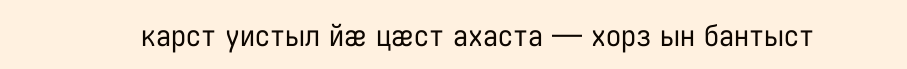карст уистыл йæ цæст ахаста — хорз ын бантыст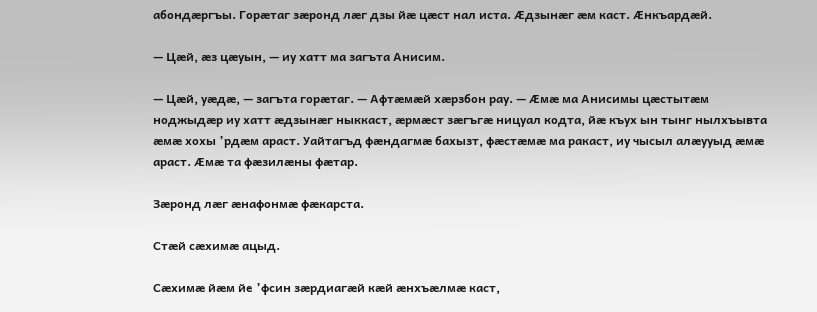абондæргъы. Горæтаг зæронд лæг дзы йæ цæст нал иста. Æдзынæг æм каст. Æнкъардæй.

— Цæй, æз цæуын, — иу хатт ма загъта Анисим.

— Цæй, уæдæ, — загъта горæтаг. — Афтæмæй хæрзбон рау. — Æмæ ма Анисимы цæстытæм ноджыдæр иу хатт æдзынæг ныккаст, æрмæст зæгъгæ ницуал кодта, йæ къух ын тынг нылхъывта æмæ хохы ’рдæм араст. Уайтагъд фæндагмæ бахызт, фæстæмæ ма ракаст, иу чысыл алæууыд æмæ араст. Æмæ та фæзилæны фæтар.

Зæронд лæг æнафонмæ фæкарста.

Стæй сæхимæ ацыд.

Сæхимæ йæм йе ’фсин зæрдиагæй кæй æнхъæлмæ каст,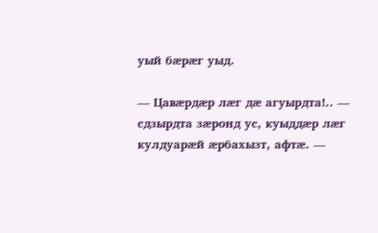уый бæрæг уыд.

— Цавæрдæр лæг дæ агуырдта!.. — сдзырдта зæронд ус, куыддæр лæг кулдуарæй æрбахызт, афтæ. —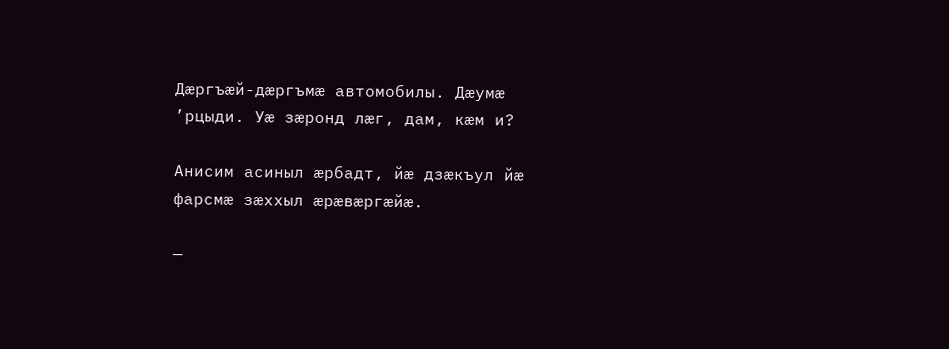Дæргъæй-дæргъмæ автомобилы. Дæумæ ’рцыди. Уæ зæронд лæг, дам, кæм и?

Анисим асиныл æрбадт, йæ дзæкъул йæ фарсмæ зæххыл æрæвæргæйæ.

—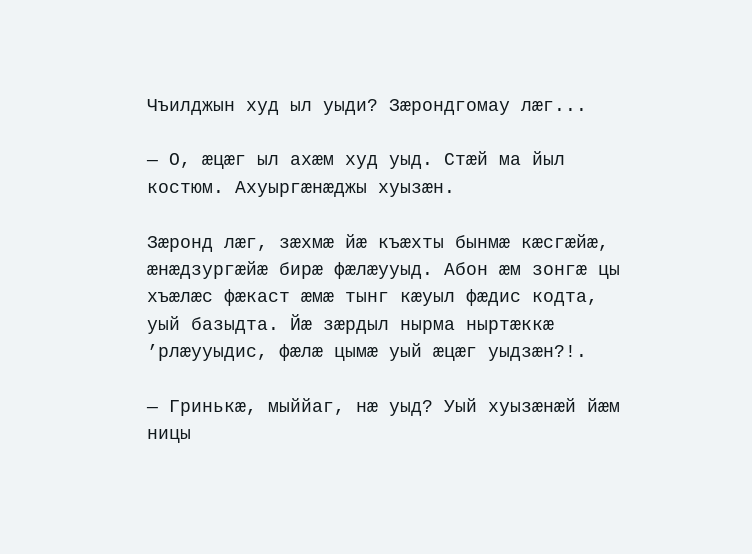Чъилджын худ ыл уыди? Зæрондгомау лæг...

— О, æцæг ыл ахæм худ уыд. Стæй ма йыл костюм. Ахуыргæнæджы хуызæн.

Зæронд лæг, зæхмæ йæ къæхты бынмæ кæсгæйæ, æнæдзургæйæ бирæ фæлæууыд. Абон æм зонгæ цы хъæлæс фæкаст æмæ тынг кæуыл фæдис кодта, уый базыдта. Йæ зæрдыл нырма ныртæккæ ’рлæууыдис, фæлæ цымæ уый æцæг уыдзæн?!.

— Гринькæ, мыййаг, нæ уыд? Уый хуызæнæй йæм ницы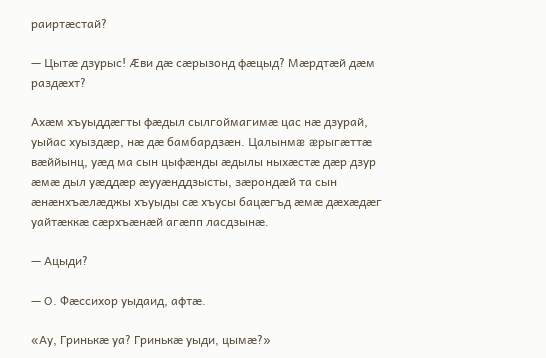раиртæстай?

— Цытæ дзурыс! Æви дæ сæрызонд фæцыд? Мæрдтæй дæм раздæхт?

Ахæм хъуыддæгты фæдыл сылгоймагимæ цас нæ дзурай, уыйас хуыздæр, нæ дæ бамбардзæн. Цалынмæ æрыгæттæ вæййынц, уæд ма сын цыфæнды æдылы ныхæстæ дæр дзур æмæ дыл уæддæр æууæнддзысты, зæрондæй та сын æнæнхъæлæджы хъуыды сæ хъусы бацæгъд æмæ дæхæдæг уайтæккæ сæрхъæнæй агæпп ласдзынæ.

— Ацыди?

— О. Фæссихор уыдаид, афтæ.

«Ау, Гринькæ уа? Гринькæ уыди, цымæ?»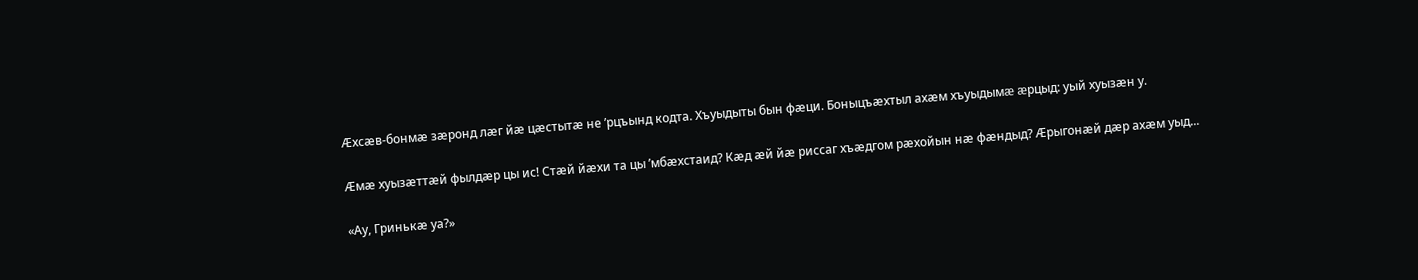Æхсæв-бонмæ зæронд лæг йæ цæстытæ не ’рцъынд кодта. Хъуыдыты бын фæци. Боныцъæхтыл ахæм хъуыдымæ æрцыд: уый хуызæн у.

Æмæ хуызæттæй фылдæр цы ис! Стæй йæхи та цы ’мбæхстаид? Кæд æй йæ риссаг хъæдгом рæхойын нæ фæндыд? Æрыгонæй дæр ахæм уыд...

«Ау, Гринькæ уа?»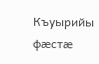Къуырийы фæстæ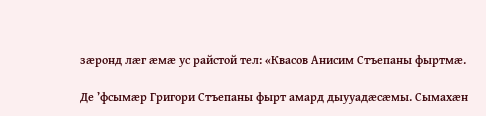зæронд лæг æмæ ус райстой тел: «Квасов Анисим Стъепаны фыртмæ.

Де ’фсымæр Григори Стъепаны фырт амард дыууадæсæмы. Сымахæн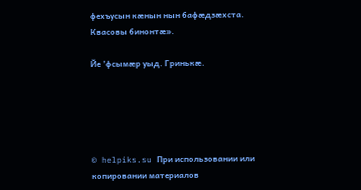фехъусын кæнын нын бафæдзæхста. Квасовы бинонтæ».

Йе ’фсымæр уыд. Гринькæ.





© helpiks.su При использовании или копировании материалов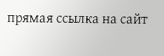прямая ссылка на сайт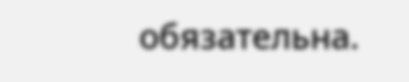обязательна.